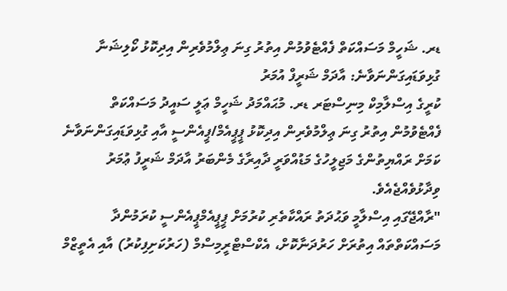ޑރ. ޝަހީމް މަސައްކަތް ފެއްޓެވުމުން އިތުރު ގިނަ ޢިލްމުވެރިން އިދިކޮޅު ކޯލިޝަނާ ގުޅިވަޑައިގަންނަވާނެ: އާދަމް ޝަރީފް އުމަރު
ކުރީގެ އިސްލާމިކް މިނިސްޓަރ ޑރ. މުޙައްމަދު ޝަހީމް ޢަލީ ސައީދު މަސައްކަތް ފެއްޓެވުމުން އިތުރު ގިނަ ޢިލްމުވެރިން އިދިކޮޅު ޕީޕީއެމް/ޕީއެންސީ އާއި ގުޅިވަޑައިގަންނަވާނެ ކަމަށް ރައްޔިތުންގެ މަޖިލީހުގެ މަޑުއްވަރީ ދާއިރާގެ މެންބަރު އާދަމް ޝަރީފު ޢުމަރު ވިދާޅުވެއްޖެއެވެ.
"ރާއްޖޭގައި އިސްލާމީ ވަޙުދަތު ރައްކާތެރި ކުރުމަށް ޕީޕީއެމްޕީއެންސީ ކުރަމުންދާ މަސައްކަތްތައް އިތުރަށް ހަރުދަނާކޮށް، އެކްސްޓްރީމިސްމް (ހަރުކަށިފިކުރު) އާއި އެތީޒްމް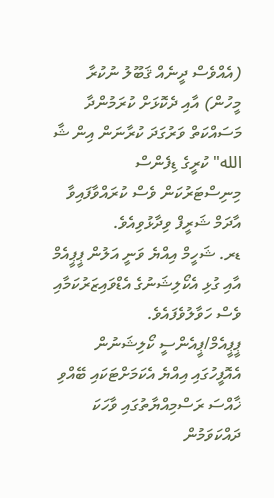(އެއްވެސް ދީނެއް ޤަބޫލު ނުކުރާ މީހުން) އާއި ދެކޮޅަށް ކުރަމުންދާ މަސައްކަތް ވަރުގަދަ ކުރާނަން އިން ޝާ الله" ކުރީގެ ޑިފެންސް މިނިސްޓަރުކަން ވެސް ކުރައްވާފައިވާ އާދަމް ޝަރީފް ވިދާޅުވިއެވެ.
ޑރ. ޝަހީމް އިއްޔެ ވަނީ އަލުން ޕީޕީއެމް އާއި ގުޅި އެކޯލިޝަނުގެ އެޑްވައިޒަރުކަމާއި ވެސް ހަވާލުވެފައެވެ.
ޕީޕީއެމް/ޕީއެންސީ ކޯލިޝަނުން އެއޮފީހުގައި އިއްޔެ އެކަމަށްޓަކައި ބޭއްވި ޚާއްސަ ރަސްމިއްޔާތުގައި ވާހަކަ ދައްކަވަމުން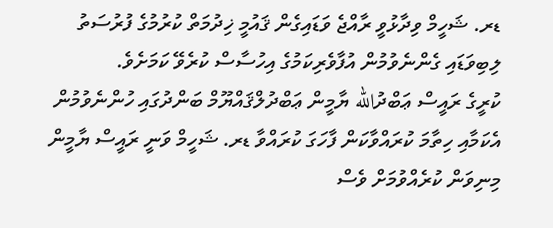ޑރ. ޝަހީމް ވިދާޅުވީ ރާއްޖެ ވަޑައިގެން ޤައުމީ ޚިދުމަތް ކުރުމުގެ ފުރުސަތު ލިބިވަޑައި ގެންނެވުމުން އުފާވެރިކަމުގެ އިހުސާސް ކުރެވޭ ކަމަށެވެ.
ކުރީގެ ރައީސް ޢަބްދުالله ޔާމީން ޢަބްދުލްޤައްޔޫމް ބަންދުގައި ހުންނެވުމުން އެކަމާއި ހިތާމަ ކުރައްވާކަން ފާހަގަ ކުރައްވާ ޑރ. ޝަހީމް ވަނީ ރައީސް ޔާމީން މިނިވަން ކުރެއްވުމަށް ވެސް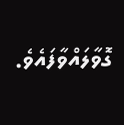ގޮވާލައްވާފައެވެ.